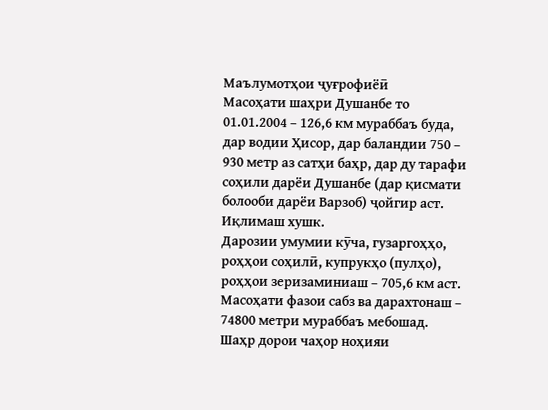Маълумотҳои ҷуғрофиёӣ
Масоҳати шаҳри Душанбе то 01.01.2004 – 126,6 км мураббаъ буда, дар водии Ҳисор, дар баландии 750 – 930 метр аз сатҳи баҳр, дар ду тарафи соҳили дарёи Душанбе (дар қисмати болооби дарёи Варзоб) ҷойгир аст. Иқлимаш хушк.
Дарозии умумии кӯча, гузаргоҳҳо, роҳҳои соҳилӣ, купрукҳо (пулҳо), роҳҳои зеризаминиаш – 705,6 км аст. Масоҳати фазои сабз ва дарахтонаш – 74800 метри мураббаъ мебошад.
Шаҳр дорои чаҳор ноҳияи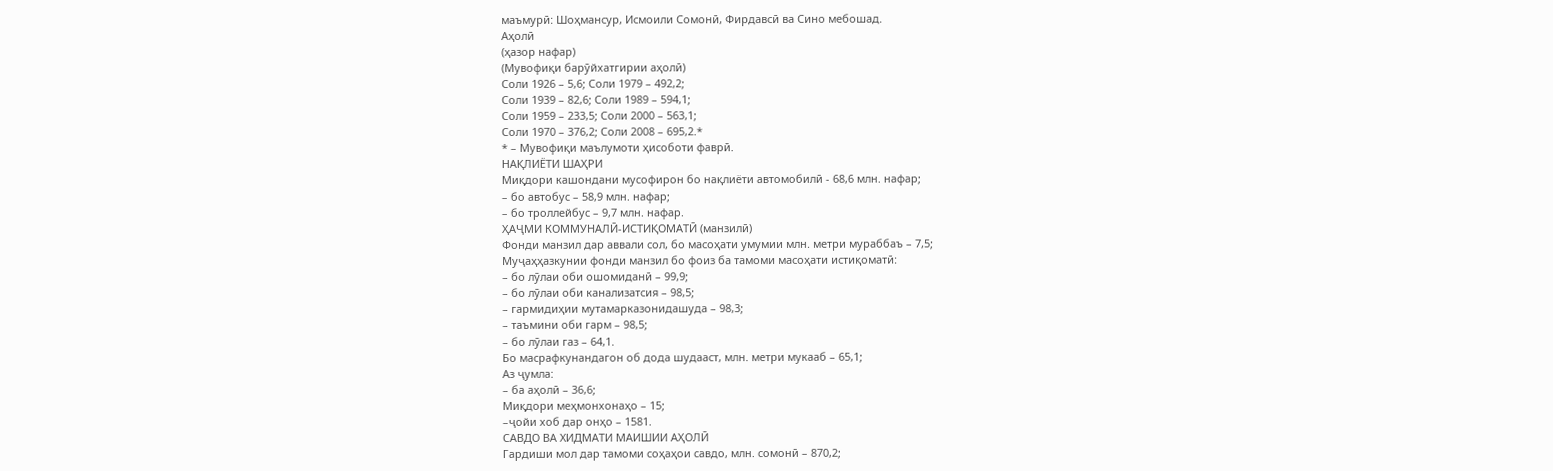маъмурӣ: Шоҳмансур, Исмоили Сомонӣ, Фирдавсӣ ва Сино мебошад.
Аҳолӣ
(ҳазор нафар)
(Мувофиқи барӯйхатгирии аҳолӣ)
Соли 1926 – 5,6; Соли 1979 – 492,2;
Соли 1939 – 82,6; Соли 1989 – 594,1;
Соли 1959 – 233,5; Соли 2000 – 563,1;
Соли 1970 – 376,2; Соли 2008 – 695,2.*
* – Мувофиқи маълумоти ҳисоботи фаврӣ.
НАҚЛИЁТИ ШАҲРИ
Миқдори кашондани мусофирон бо нақлиёти автомобилӣ - 68,6 млн. нафар;
– бо автобус – 58,9 млн. нафар;
– бо троллейбус – 9,7 млн. нафар.
ҲАҶМИ КОММУНАЛӢ-ИСТИҚОМАТӢ (манзилӣ)
Фонди манзил дар аввали сол, бо масоҳати умумии млн. метри мураббаъ – 7,5;
Муҷаҳҳазкунии фонди манзил бо фоиз ба тамоми масоҳати истиқоматӣ:
– бо лӯлаи оби ошомиданӣ – 99,9;
– бо лӯлаи оби канализатсия – 98,5;
– гармидиҳии мутамарказонидашуда – 98,3;
– таъмини оби гарм – 98,5;
– бо лӯлаи газ – 64,1.
Бо масрафкунандагон об дода шудааст, млн. метри мукааб – 65,1;
Аз ҷумла:
– ба аҳолӣ – 36,6;
Миқдори меҳмонхонаҳо – 15;
–ҷойи хоб дар онҳо – 1581.
САВДО ВА ХИДМАТИ МАИШИИ АҲОЛӢ
Гардиши мол дар тамоми соҳаҳои савдо, млн. сомонӣ – 870,2;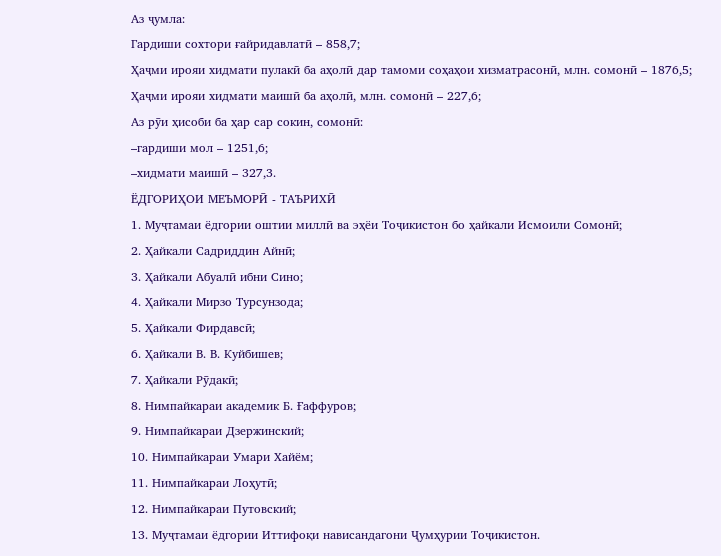Аз ҷумла:
Гардиши сохтори ғайридавлатӣ – 858,7;
Ҳаҷми ирояи хидмати пулакӣ ба аҳолӣ дар тамоми соҳаҳои хизматрасонӣ, млн. сомонӣ – 1876,5;
Ҳаҷми ирояи хидмати маишӣ ба аҳолӣ, млн. сомонӣ – 227,6;
Аз рӯи ҳисоби ба ҳар сар сокин, сомонӣ:
–гардиши мол – 1251,6;
–хидмати маишӣ – 327,3.
ЁДГОРИҲОИ МЕЪМОРӢ - ТАЪРИХӢ
1. Муҷтамаи ёдгории оштии миллӣ ва эҳёи Тоҷикистон бо ҳайкали Исмоили Сомонӣ;
2. Ҳайкали Садриддин Айнӣ;
3. Ҳайкали Абуалӣ ибни Сино;
4. Ҳайкали Мирзо Турсунзода;
5. Ҳайкали Фирдавсӣ;
6. Ҳайкали В. В. Куйбишев;
7. Ҳайкали Рӯдакӣ;
8. Нимпайкараи академик Б. Ғаффуров;
9. Нимпайкараи Дзержинский;
10. Нимпайкараи Умари Хайём;
11. Нимпайкараи Лоҳутӣ;
12. Нимпайкараи Путовский;
13. Муҷтамаи ёдгории Иттифоқи нависандагони Ҷумҳурии Тоҷикистон.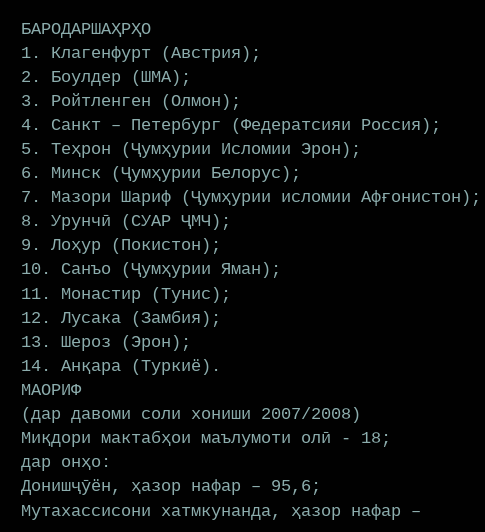БАРОДАРШАҲРҲО
1. Клагенфурт (Австрия);
2. Боулдер (ШМА);
3. Ройтленген (Олмон);
4. Санкт – Петербург (Федератсияи Россия);
5. Теҳрон (Ҷумҳурии Исломии Эрон);
6. Минск (Ҷумҳурии Белорус);
7. Мазори Шариф (Ҷумҳурии исломии Афғонистон);
8. Урунчӣ (СУАР ҶМЧ);
9. Лоҳур (Покистон);
10. Санъо (Ҷумҳурии Яман);
11. Монастир (Тунис);
12. Лусака (Замбия);
13. Шероз (Эрон);
14. Анқара (Туркиё).
МАОРИФ
(дар давоми соли хониши 2007/2008)
Миқдори мактабҳои маълумоти олӣ - 18;
дар онҳо:
Донишҷӯён, ҳазор нафар – 95,6;
Мутахассисони хатмкунанда, ҳазор нафар –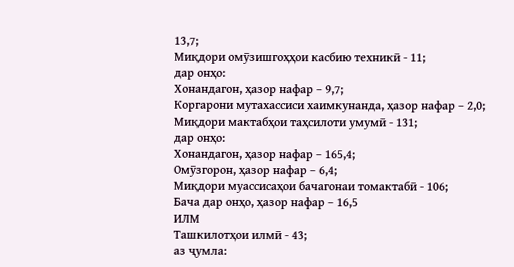13,7;
Миқдори омӯзишгоҳҳои касбию техникӣ - 11;
дар онҳо:
Хонандагон, ҳазор нафар – 9,7;
Коргарони мутахассиси хаимкунанда, ҳазор нафар – 2,0;
Миқдори мактабҳои таҳсилоти умумӣ - 131;
дар онҳо:
Хонандагон, ҳазор нафар – 165,4;
Омӯзгорон, ҳазор нафар – 6,4;
Миқдори муассисаҳои бачагонаи томактабӣ - 106;
Бача дар онҳо, ҳазор нафар – 16,5
ИЛМ
Ташкилотҳои илмӣ - 43;
аз ҷумла: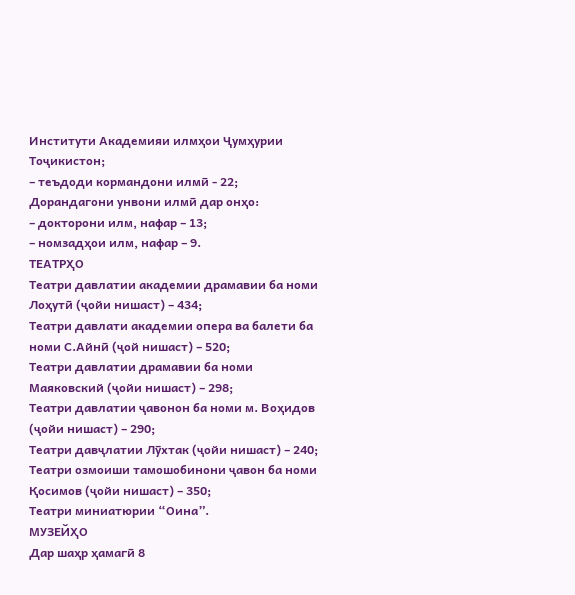Институти Академияи илмҳои Ҷумҳурии Тоҷикистон;
– теъдоди кормандони илмӣ - 22;
Дорандагони унвони илмӣ дар онҳо:
– докторони илм, нафар – 13;
– номзадҳои илм, нафар – 9.
ТЕАТРҲО
Театри давлатии академии драмавии ба номи Лоҳутӣ (ҷойи нишаст) – 434;
Театри давлати академии опера ва балети ба номи С.Айнӣ (ҷой нишаст) – 520;
Театри давлатии драмавии ба номи Маяковский (ҷойи нишаст) – 298;
Театри давлатии ҷавонон ба номи м. Воҳидов (ҷойи нишаст) – 290;
Театри давҷлатии Лӯхтак (ҷойи нишаст) – 240;
Театри озмоиши тамошобинони ҷавон ба номи Қосимов (ҷойи нишаст) – 350;
Театри миниатюрии “Оина”.
МУЗЕЙҲО
Дар шаҳр ҳамагӣ 8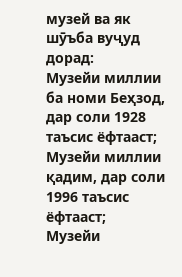музей ва як шӯъба вуҷуд дорад:
Музейи миллии ба номи Беҳзод, дар соли 1928 таъсис ёфтааст;
Музейи миллии қадим, дар соли 1996 таъсис ёфтааст;
Музейи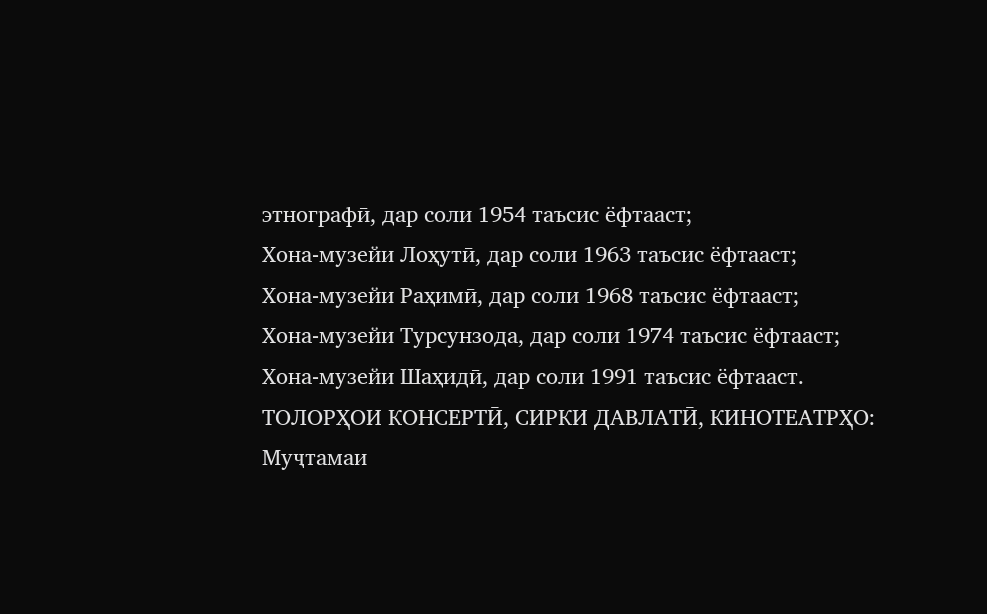этнографӣ, дар соли 1954 таъсис ёфтааст;
Хона-музейи Лоҳутӣ, дар соли 1963 таъсис ёфтааст;
Хона-музейи Раҳимӣ, дар соли 1968 таъсис ёфтааст;
Хона-музейи Турсунзода, дар соли 1974 таъсис ёфтааст;
Хона-музейи Шаҳидӣ, дар соли 1991 таъсис ёфтааст.
ТОЛОРҲОИ КОНСЕРТӢ, СИРКИ ДАВЛАТӢ, КИНОТЕАТРҲО:
Муҷтамаи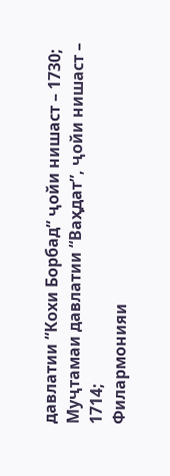давлатии “Кохи Борбад” ҷойи нишаст – 1730;
Муҷтамаи давлатии “Ваҳдат”, ҷойи нишаст – 1714;
Филармонияи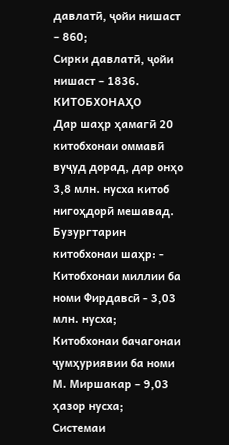давлатӣ, ҷойи нишаст – 860;
Сирки давлатӣ, ҷойи нишаст – 1836.
КИТОБХОНАҲО
Дар шаҳр ҳамагӣ 20 китобхонаи оммавӣ вуҷуд дорад, дар онҳо 3,8 млн. нусха китоб нигоҳдорӣ мешавад.
Бузургтарин китобхонаи шаҳр: - Китобхонаи миллии ба номи Фирдавсӣ - 3,03 млн. нусха;
Китобхонаи бачагонаи ҷумҳуриявии ба номи М. Миршакар – 9,03 ҳазор нусха;
Системаи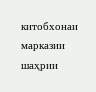китобхонаи марказии шаҳрии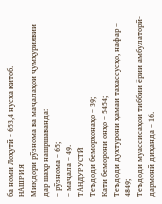ба номи Лоҳутӣ - 653,4 нусха китоб.
НАШРИЯ
Миқдори рӯзнома ва маҷалаҳои ҷумҳуриявии дар шаҳр нашршаванда:
– рӯзнома – 65;
– маҷала – 49.
ТАНДУРУСТӢ
Теъдоди беморхонаҳо – 39;
Кати беморони онҳо – 5454;
Теъдоди духтурони ҳамаи тахассусҳо, нафар – 4849;
Теъдоди муассисаҳои тиббии ёрии амбулаторӣ-дармонӣ диҳанда – 16.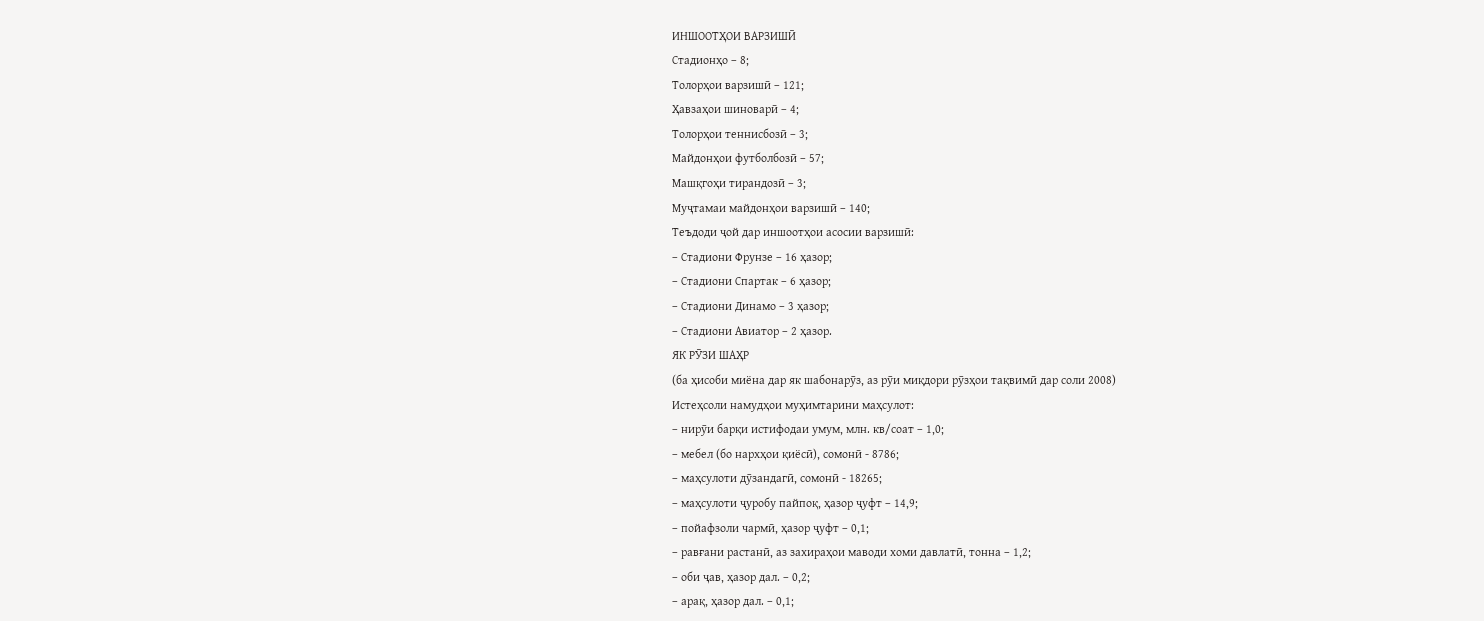ИНШООТҲОИ ВАРЗИШӢ
Стадионҳо – 8;
Толорҳои варзишӣ – 121;
Ҳавзаҳои шиноварӣ – 4;
Толорҳои теннисбозӣ – 3;
Майдонҳои футболбозӣ – 57;
Машқгоҳи тирандозӣ – 3;
Муҷтамаи майдонҳои варзишӣ – 140;
Теъдоди ҷой дар иншоотҳои асосии варзишӣ:
– Стадиони Фрунзе – 16 ҳазор;
– Стадиони Спартак – 6 ҳазор;
– Стадиони Динамо – 3 ҳазор;
– Стадиони Авиатор – 2 ҳазор.
ЯК РӮЗИ ШАҲР
(ба ҳисоби миёна дар як шабонарӯз, аз рӯи миқдори рӯзҳои тақвимӣ дар соли 2008)
Истеҳсоли намудҳои муҳимтарини маҳсулот:
– нирӯи барқи истифодаи умум, млн. кв/соат – 1,0;
– мебел (бо нархҳои қиёсӣ), сомонӣ - 8786;
– маҳсулоти дӯзандагӣ, сомонӣ - 18265;
– маҳсулоти ҷуробу пайпоқ, ҳазор ҷуфт – 14,9;
– пойафзоли чармӣ, ҳазор ҷуфт – 0,1;
– равғани растанӣ, аз захираҳои маводи хоми давлатӣ, тонна – 1,2;
– оби ҷав, ҳазор дал. – 0,2;
– арақ, ҳазор дал. – 0,1;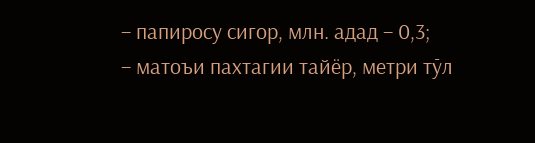– папиросу сигор, млн. адад – 0,3;
– матоъи пахтагии тайёр, метри тӯл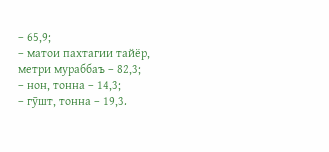– 65,9;
– матои пахтагии тайёр, метри мураббаъ – 82,3;
– нон, тонна – 14,3;
– гӯшт, тонна – 19,3.